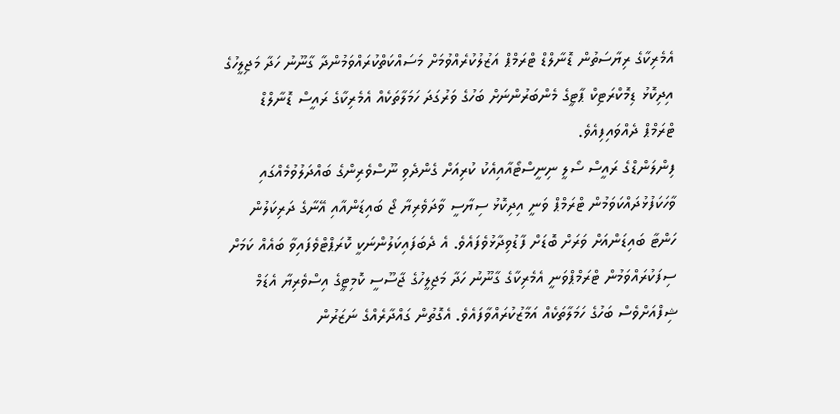އެމެރިކާގެ ރިޔާސަތުން ޑޮނާލްޑް ޓްރަމްޕް އަޒުލުކުރެއްވުމަށް މަސައްކަތްކުރައްވަމުންދާ ގާނޫނު ހަދާ މަޖިލީހުގެ އިދިކޮޅު ޑިމޮކްރަޓިކް ޕާޓީގެ މެންބަރުންނަށް ބަހުގެ ވަރުގަދަ ހަމަލާތަކެއް އެމެރިކާގެ ރައީސް ޑޮނާލްޑް ޓްރަމްޕް ދެއްވައިފިއެވެ.
ފިންލަންޑްގެ ރައީސް ސޯލީ ނިނީސްޓޯއާއިއެކު ކުރިއަށް ގެންދެވި ނޫސްވެރިންގެ ބައްދަލުވުމެއްގައި ވާހަކަފުޅުދައްކަވަމުން ޓްރަމްޕް ވަނީ އިދިކޮޅު ސިޔާސީ ވާދަވެރިޔާ ޖޯ ބައިޑަންއާއި އޭނާގެ ދަރިކަލުން ހަންޓާ ބައިޑަންއަށް ވަރަށް ބޮޑަށް ފާޑުވިދާޅުވެފައެވެ. އެ ދެބަފައިކަލުންނަކީ ކޮރަޕްޓްވެފައިވާ ބައެއް ކަމަށް ސިފަކުރައްވަމުން ޓްރަމްޕްވަނީ އެމެރިކާގެ ގާނޫނު ހަދާ މަޖިލީހުގެ ޖާސޫސީ ކޮމިޓީގެ އިސްވެރިޔާ އެޑަމް ޝިފްއަށްވެސް ބަހުގެ ހަމަލާތަކެއް އަމާޒުކުރައްވާފައެވެ. އެގޮތުން ގައްދާރެއްގެ ނަޒަރުން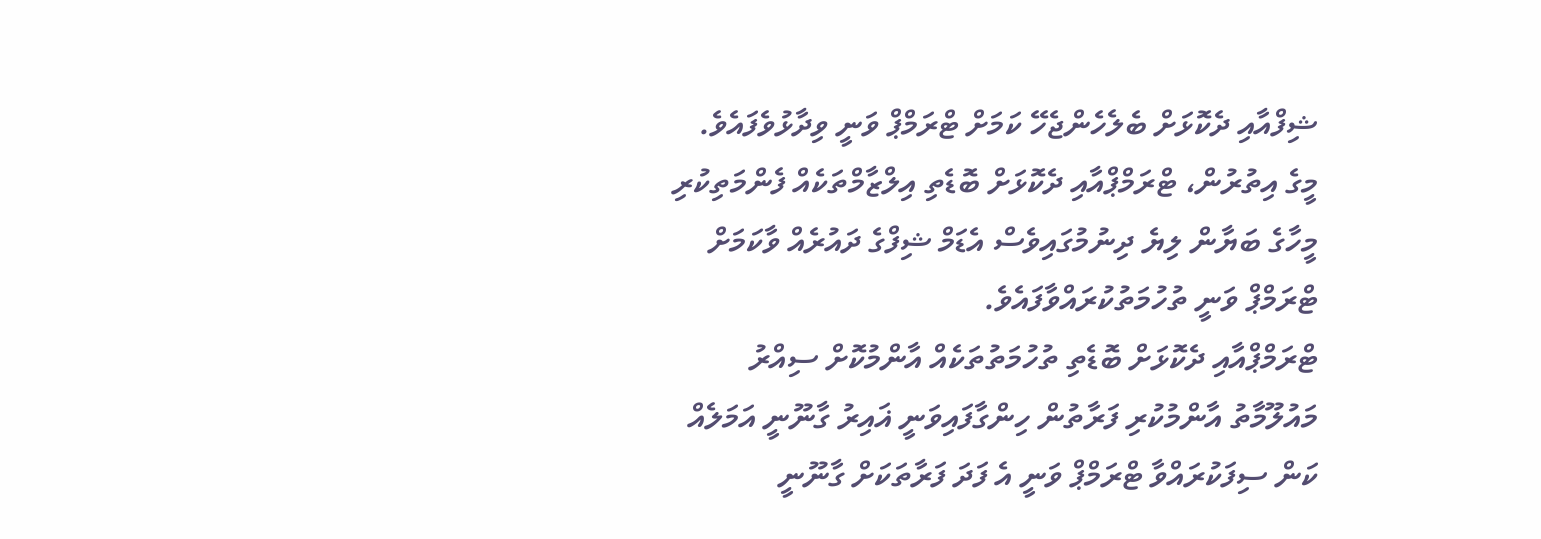ޝިފްއާއި ދެކޮޅަށް ބެލެހެންޖެހޭ ކަމަށް ޓްރަމްޕް ވަނީ ވިދާޅުވެފައެވެ. މީގެ އިތުރުން، ޓްރަމްޕްއާއި ދެކޮޅަށް ބޮޑެތި އިލްޒާމްތަކެއް ފެންމަތިކުރި މީހާގެ ބަޔާން ލިޔެ ދިނުމުގައިވެސް އެޑަމް ޝިފްގެ ދައުރެއް ވާކަމަށް ޓްރަމްޕް ވަނީ ތުހުމަތުކުރައްވާފައެވެ.
ޓްރަމްޕްއާއި ދެކޮޅަށް ބޮޑެތި ތުހުމަތުތަކެއް އާންމުކޮށް ސިއްރު މައުލޫމާތު އާންމުކުރި ފަރާތުން ހިންގާފައިވަނީ ޣައިރު ގާނޫނީ އަމަލެއް ކަން ސިފަކުރައްވާ ޓްރަމްޕް ވަނީ އެ ފަދަ ފަރާތަކަށް ގާނޫނީ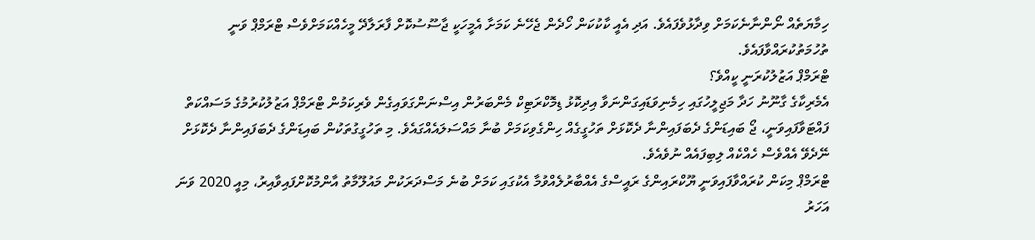ހިމާޔަތެއް ނޯންނާނެކަމަށް ވިދާޅުވެފައެވެ. އަދި އެއީ ކާކުކަން ހޯދެން ޖެހޭނެ ކަމަށާ އެމީހަކީ ޖާސޫސުކޮށް ފާރަލާދޭ މީހެއްކަމަށްވެސް ޓްރަމްޕް ވަނީ ތުހުމަތުކުރައްވާފައެވެ.
ޓްރަމްޕް އަޒުލުކުރަނީ ކީއްވެ؟
އެމެރިކާގެ ގާނޫނު ހަދާ މަޖިލީހުގައި ހިމެނިވަޑައިގަންނަވާ އިދިކޮޅު ޑިމޮކްރަޓިކް މެންބަރުން އިސްނަންގަވައިގެން ވެރިކަމުން ޓްރަމްޕް އަޒުލުކުރުމުގެ މަސައްކަތް ފައްޓަވާފައިވަނީ، ޖޯ ބައިޑަންގެ ދެބަފައިންނާ ދެކޮޅަށް ތަހުގީގެއް ހިންގެވިކަމަށް ބުނާ މައްސަލައެއްގައެވެ. މި ތަހުގީގުތަކުން ބައިޑަންގެ ދެބަފައިންނާ ދެކޮޅަށް ނޭދެވޭ އެއްވެސް ހެއްކެއް ލިބިފައެއް ނުވެއެވެ.
ޓްރަމްޕް މިކަން ކުރައްވާފައިވަނީ ޔޫކްރައިންގެ ރައީސްގެ އެއްބާރުލެއްވުމާ އެކުގައި ކަމަށް ބުނެ މަސްދަރަކުން މައުލޫމާތު އާންމުކޮށްފައިވާއިރު، މިއީ 2020 ވަނަ އަހަރު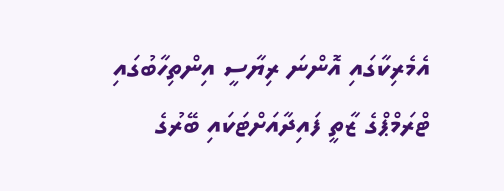އެމެރިކާގައި އޮންނަ ރިޔާސީ އިންތިހާބުގައި ޓްރަމްޕްގެ ޒާތީ ފައިދާއަށްޓަކައި ބޭރުގެ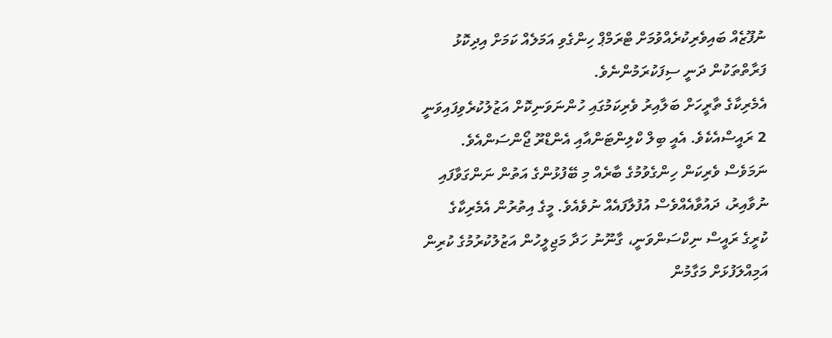ނުފޫޒެއް ބައިވެރިކުރެއްވުމަށް ޓްރަމްޕް ހިންގެވި އަމަލެއް ކަމަށް އިދިކޮޅު ފަރާތްތަކުން ދަނީ ސިފަކުރަމުންނެވެ.
އެމެރިކާގެ ތާރީހަށް ބަލާއިރު ވެރިކަމުގައި ހުންނަވަނިކޮށް އަޒުލުކުރެވިފައިވަނީ 2 ރައީސްއެކެވެ. އެއީ ބިލް ކްލިންޓަންއާއި އެންޑްރޫ ޖޯންސަންއެވެ. ނަމަވެސް ވެރިކަން ހިންގެވުމުގެ ބާރެއް މި ބޭފުޅުންގެ އަތުން ނަންގަވާފައި ނުވާއިރު، ދައުވާއެއްވެސް އުފުލާފައެއް ނުވެއެވެ. މީގެ އިތުރުން އެމެރިކާގެ ކުރީގެ ރައީސް ނިކްސަންވަނީ، ގާނޫނު ހަދާ މަޖިލީހުން އަޒުލުކުރުމުގެ ކުރިން އަމިއްލަފުޅަށް މަގާމުން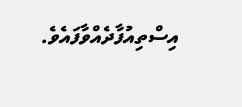އިސްތިއުފާދެއްވާފައެވެ.